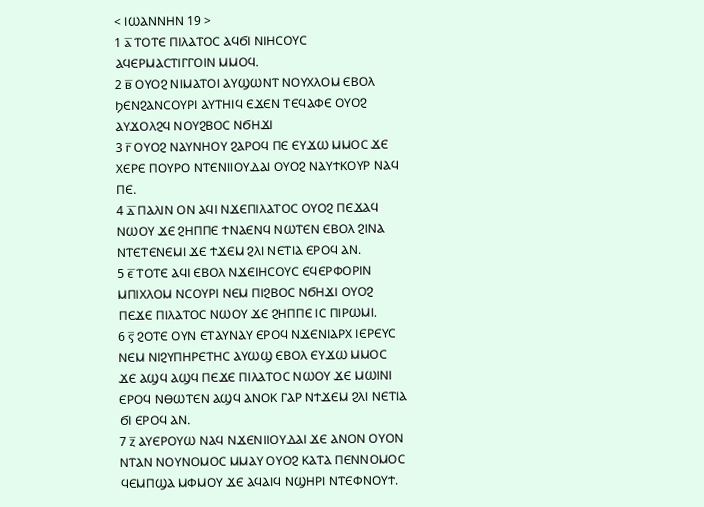< ⲒⲰⲀⲚⲚⲎⲚ 19 >
1 ⲁ̅ ⲦⲞⲦⲈ ⲠⲒⲖⲀⲦⲞⲤ ⲀϤϬⲒ ⲚⲒⲎⲤⲞⲨⲤ ⲀϤⲈⲢⲘⲀⲤⲦⲒⲄⲄⲞⲒⲚ ⲘⲘⲞϤ.
2 ⲃ̅ ⲞⲨⲞϨ ⲚⲒⲘⲀⲦⲞⲒ ⲀⲨϢⲰⲚⲦ ⲚⲞⲨⲬⲖⲞⲘ ⲈⲂⲞⲖ ϦⲈⲚϨⲀⲚⲤⲞⲨⲢⲒ ⲀⲨⲦⲎⲒϤ ⲈϪⲈⲚ ⲦⲈϤⲀⲪⲈ ⲞⲨⲞϨ ⲀⲨϪⲞⲖϨϤ ⲚⲞⲨϨⲂⲞⲤ ⲚϬⲎϪⲒ
3 ⲅ̅ ⲞⲨⲞϨ ⲚⲀⲨⲚⲎⲞⲨ ϨⲀⲢⲞϤ ⲠⲈ ⲈⲨϪⲰ ⲘⲘⲞⲤ ϪⲈ ⲬⲈⲢⲈ ⲠⲞⲨⲢⲞ ⲚⲦⲈⲚⲒⲒⲞⲨⲆⲀⲒ ⲞⲨⲞϨ ⲚⲀⲨϮⲔⲞⲨⲢ ⲚⲀϤ ⲠⲈ.
4 ⲇ̅ ⲠⲀⲖⲒⲚ ⲞⲚ ⲀϤⲒ ⲚϪⲈⲠⲒⲖⲀⲦⲞⲤ ⲞⲨⲞϨ ⲠⲈϪⲀϤ ⲚⲰⲞⲨ ϪⲈ ϨⲎⲠⲠⲈ ϮⲚⲀⲈⲚϤ ⲚⲰⲦⲈⲚ ⲈⲂⲞⲖ ϨⲒⲚⲀ ⲚⲦⲈⲦⲈⲚⲈⲘⲒ ϪⲈ ϮϪⲈⲘ ϨⲖⲒ ⲚⲈⲦⲒⲀ ⲈⲢⲞϤ ⲀⲚ.
5 ⲉ̅ ⲦⲞⲦⲈ ⲀϤⲒ ⲈⲂⲞⲖ ⲚϪⲈⲒⲎⲤⲞⲨⲤ ⲈϤⲈⲢⲪⲞⲢⲒⲚ ⲘⲠⲒⲬⲖⲞⲘ ⲚⲤⲞⲨⲢⲒ ⲚⲈⲘ ⲠⲒϨⲂⲞⲤ ⲚϬⲎϪⲒ ⲞⲨⲞϨ ⲠⲈϪⲈ ⲠⲒⲖⲀⲦⲞⲤ ⲚⲰⲞⲨ ϪⲈ ϨⲎⲠⲠⲈ ⲒⲤ ⲠⲒⲢⲰⲘⲒ.
6 ⲋ̅ ϨⲞⲦⲈ ⲞⲨⲚ ⲈⲦⲀⲨⲚⲀⲨ ⲈⲢⲞϤ ⲚϪⲈⲚⲒⲀⲢⲬ ⲒⲈⲢⲈⲨⲤ ⲚⲈⲘ ⲚⲒϨⲨⲠⲎⲢⲈⲦⲎⲤ ⲀⲨⲰϢ ⲈⲂⲞⲖ ⲈⲨϪⲰ ⲘⲘⲞⲤ ϪⲈ ⲀϢϤ ⲀϢϤ ⲠⲈϪⲈ ⲠⲒⲖⲀⲦⲞⲤ ⲚⲰⲞⲨ ϪⲈ ⲘⲰⲒⲚⲒ ⲈⲢⲞϤ ⲚⲐⲰⲦⲈⲚ ⲀϢϤ ⲀⲚⲞⲔ ⲄⲀⲢ ⲚϮϪⲈⲘ ϨⲖⲒ ⲚⲈⲦⲒⲀ ϬⲒ ⲈⲢⲞϤ ⲀⲚ.
7 ⲍ̅ ⲀⲨⲈⲢⲞⲨⲰ ⲚⲀϤ ⲚϪⲈⲚⲒⲒⲞⲨⲆⲀⲒ ϪⲈ ⲀⲚⲞⲚ ⲞⲨⲞⲚ ⲚⲦⲀⲚ ⲚⲞⲨⲚⲞⲘⲞⲤ ⲘⲘⲀⲨ ⲞⲨⲞϨ ⲔⲀⲦⲀ ⲠⲈⲚⲚⲞⲘⲞⲤ ϤⲈⲘⲠϢⲀ ⲘⲪⲘⲞⲨ ϪⲈ ⲀϤⲀⲒϤ ⲚϢⲎⲢⲒ ⲚⲦⲈⲪⲚⲞⲨϮ.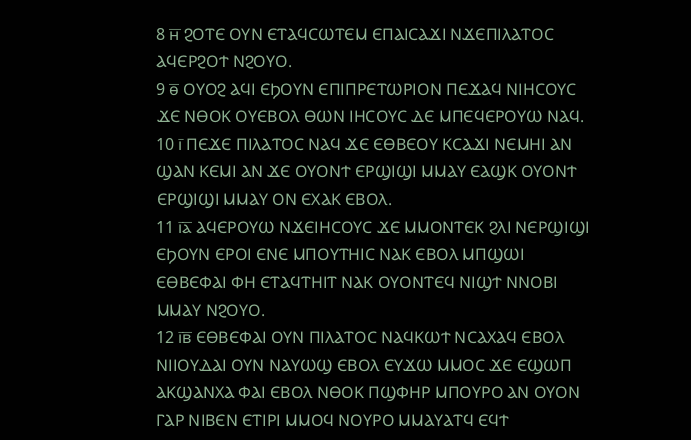8 ⲏ̅ ϨⲞⲦⲈ ⲞⲨⲚ ⲈⲦⲀϤⲤⲰⲦⲈⲘ ⲈⲠⲀⲒⲤⲀϪⲒ ⲚϪⲈⲠⲒⲖⲀⲦⲞⲤ ⲀϤⲈⲢϨⲞϮ ⲚϨⲞⲨⲞ.
9 ⲑ̅ ⲞⲨⲞϨ ⲀϤⲒ ⲈϦⲞⲨⲚ ⲈⲠⲒⲠⲢⲈⲦⲰⲢⲒⲞⲚ ⲠⲈϪⲀϤ ⲚⲒⲎⲤⲞⲨⲤ ϪⲈ ⲚⲐⲞⲔ ⲞⲨⲈⲂⲞⲖ ⲐⲰⲚ ⲒⲎⲤⲞⲨⲤ ⲆⲈ ⲘⲠⲈϤⲈⲢⲞⲨⲰ ⲚⲀϤ.
10 ⲓ̅ ⲠⲈϪⲈ ⲠⲒⲖⲀⲦⲞⲤ ⲚⲀϤ ϪⲈ ⲈⲐⲂⲈⲞⲨ ⲔⲤⲀϪⲒ ⲚⲈⲘⲎⲒ ⲀⲚ ϢⲀⲚ ⲔⲈⲘⲒ ⲀⲚ ϪⲈ ⲞⲨⲞⲚϮ ⲈⲢϢⲒϢⲒ ⲘⲘⲀⲨ ⲈⲀϢⲔ ⲞⲨⲞⲚϮ ⲈⲢϢⲒϢⲒ ⲘⲘⲀⲨ ⲞⲚ ⲈⲬⲀⲔ ⲈⲂⲞⲖ.
11 ⲓ̅ⲁ̅ ⲀϤⲈⲢⲞⲨⲰ ⲚϪⲈⲒⲎⲤⲞⲨⲤ ϪⲈ ⲘⲘⲞⲚⲦⲈⲔ ϨⲖⲒ ⲚⲈⲢϢⲒϢⲒ ⲈϦⲞⲨⲚ ⲈⲢⲞⲒ ⲈⲚⲈ ⲘⲠⲞⲨⲦⲎⲒⲤ ⲚⲀⲔ ⲈⲂⲞⲖ ⲘⲠϢⲰⲒ ⲈⲐⲂⲈⲪⲀⲒ ⲪⲎ ⲈⲦⲀϤⲦⲎⲒⲦ ⲚⲀⲔ ⲞⲨⲞⲚⲦⲈϤ ⲚⲒϢϮ ⲚⲚⲞⲂⲒ ⲘⲘⲀⲨ ⲚϨⲞⲨⲞ.
12 ⲓ̅ⲃ̅ ⲈⲐⲂⲈⲪⲀⲒ ⲞⲨⲚ ⲠⲒⲖⲀⲦⲞⲤ ⲚⲀϤⲔⲰϮ ⲚⲤⲀⲬⲀϤ ⲈⲂⲞⲖ ⲚⲒⲒⲞⲨⲆⲀⲒ ⲞⲨⲚ ⲚⲀⲨⲰϢ ⲈⲂⲞⲖ ⲈⲨϪⲰ ⲘⲘⲞⲤ ϪⲈ ⲈϢⲰⲠ ⲀⲔϢⲀⲚⲬⲀ ⲪⲀⲒ ⲈⲂⲞⲖ ⲚⲐⲞⲔ ⲠϢⲪⲎⲢ ⲘⲠⲞⲨⲢⲞ ⲀⲚ ⲞⲨⲞⲚ ⲄⲀⲢ ⲚⲒⲂⲈⲚ ⲈⲦⲒⲢⲒ ⲘⲘⲞϤ ⲚⲞⲨⲢⲞ ⲘⲘⲀⲨⲀⲦϤ ⲈϤϮ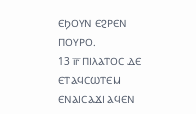ⲈϦⲞⲨⲚ ⲈϨⲢⲈⲚ ⲠⲞⲨⲢⲞ.
13 ⲓ̅ⲅ̅ ⲠⲒⲖⲀⲦⲞⲤ ⲆⲈ ⲈⲦⲀϤⲤⲰⲦⲈⲘ ⲈⲚⲀⲒⲤⲀϪⲒ ⲀϤⲈⲚ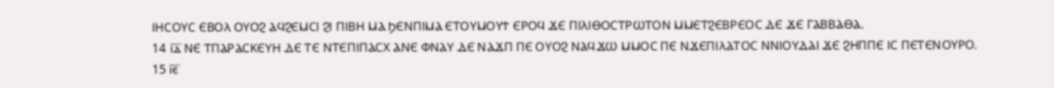ⲒⲎⲤⲞⲨⲤ ⲈⲂⲞⲖ ⲞⲨⲞϨ ⲀϤϨⲈⲘⲤⲒ ϨⲒ ⲠⲒⲂⲎ ⲘⲀ ϦⲈⲚⲠⲒⲘⲀ ⲈⲦⲞⲨⲘⲞⲨϮ ⲈⲢⲞϤ ϪⲈ ⲠⲒⲖⲒⲐⲞⲤⲦⲢⲰⲦⲞⲚ ⲘⲘⲈⲦϨⲈⲂⲢⲈⲞⲤ ⲆⲈ ϪⲈ ⲄⲀⲂⲂⲀⲐⲀ.
14 ⲓ̅ⲇ̅ ⲚⲈ ⲦⲠⲀⲢⲀⲤⲔⲈⲨⲎ ⲆⲈ ⲦⲈ ⲚⲦⲈⲠⲒⲠⲀⲤⲬ ⲀⲚⲈ ⲪⲚⲀⲨ ⲆⲈ ⲚⲀϪⲠ ⲠⲈ ⲞⲨⲞϨ ⲚⲀϤϪⲰ ⲘⲘⲞⲤ ⲠⲈ ⲚϪⲈⲠⲒⲖⲀⲦⲞⲤ ⲚⲚⲒⲞⲨⲆⲀⲒ ϪⲈ ϨⲎⲠⲠⲈ ⲒⲤ ⲠⲈⲦⲈⲚⲞⲨⲢⲞ.
15 ⲓ̅ⲉ̅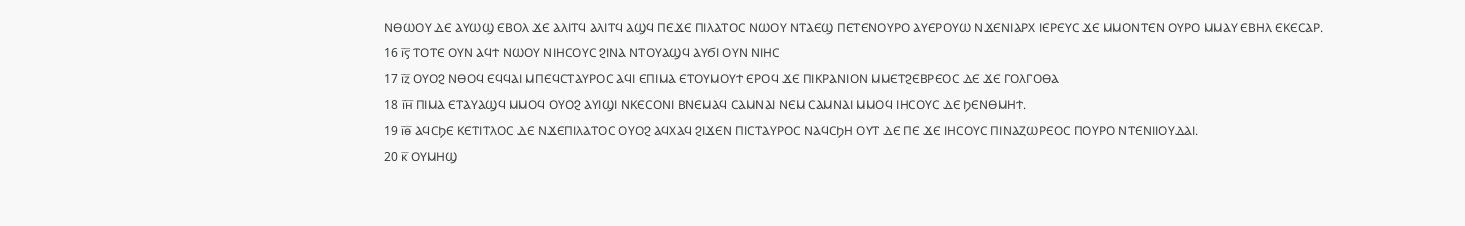ⲚⲐⲰⲞⲨ ⲆⲈ ⲀⲨⲰϢ ⲈⲂⲞⲖ ϪⲈ ⲀⲖⲒⲦϤ ⲀⲖⲒⲦϤ ⲀϢϤ ⲠⲈϪⲈ ⲠⲒⲖⲀⲦⲞⲤ ⲚⲰⲞⲨ ⲚⲦⲀⲈϢ ⲠⲈⲦⲈⲚⲞⲨⲢⲞ ⲀⲨⲈⲢⲞⲨⲰ ⲚϪⲈⲚⲒⲀⲢⲬ ⲒⲈⲢⲈⲨⲤ ϪⲈ ⲘⲘⲞⲚⲦⲈⲚ ⲞⲨⲢⲞ ⲘⲘⲀⲨ ⲈⲂⲎⲖ ⲈⲔⲈⲤⲀⲢ.
16 ⲓ̅ⲋ̅ ⲦⲞⲦⲈ ⲞⲨⲚ ⲀϤϮ ⲚⲰⲞⲨ ⲚⲒⲎⲤⲞⲨⲤ ϨⲒⲚⲀ ⲚⲦⲞⲨⲀϢϤ ⲀⲨϬⲒ ⲞⲨⲚ ⲚⲒⲎⲤ
17 ⲓ̅ⲍ̅ ⲞⲨⲞϨ ⲚⲐⲞϤ ⲈϤϤⲀⲒ ⲘⲠⲈϤⲤⲦⲀⲨⲢⲞⲤ ⲀϤⲒ ⲈⲠⲒⲘⲀ ⲈⲦⲞⲨⲘⲞⲨϮ ⲈⲢⲞϤ ϪⲈ ⲠⲒⲔⲢⲀⲚⲒⲞⲚ ⲘⲘⲈⲦϨⲈⲂⲢⲈⲞⲤ ⲆⲈ ϪⲈ ⲄⲞⲖⲄⲞⲐⲀ
18 ⲓ̅ⲏ̅ ⲠⲒⲘⲀ ⲈⲦⲀⲨⲀϢϤ ⲘⲘⲞϤ ⲞⲨⲞϨ ⲀⲨⲒϢⲒ ⲚⲔⲈⲤⲞⲚⲒ ⲂⲚⲈⲘⲀϤ ⲤⲀⲘⲚⲀⲒ ⲚⲈⲘ ⲤⲀⲘⲚⲀⲒ ⲘⲘⲞϤ ⲒⲎⲤⲞⲨⲤ ⲆⲈ ϦⲈⲚⲐⲘⲎϮ.
19 ⲓ̅ⲑ̅ ⲀϤⲤϦⲈ ⲔⲈⲦⲒⲦⲖⲞⲤ ⲆⲈ ⲚϪⲈⲠⲒⲖⲀⲦⲞⲤ ⲞⲨⲞϨ ⲀϤⲬⲀϤ ϨⲒϪⲈⲚ ⲠⲒⲤⲦⲀⲨⲢⲞⲤ ⲚⲀϤⲤϦⲎ ⲞⲨⲦ ⲆⲈ ⲠⲈ ϪⲈ ⲒⲎⲤⲞⲨⲤ ⲠⲒⲚⲀⲌⲰⲢⲈⲞⲤ ⲠⲞⲨⲢⲞ ⲚⲦⲈⲚⲒⲒⲞⲨⲆⲀⲒ.
20 ⲕ̅ ⲞⲨⲘⲎϢ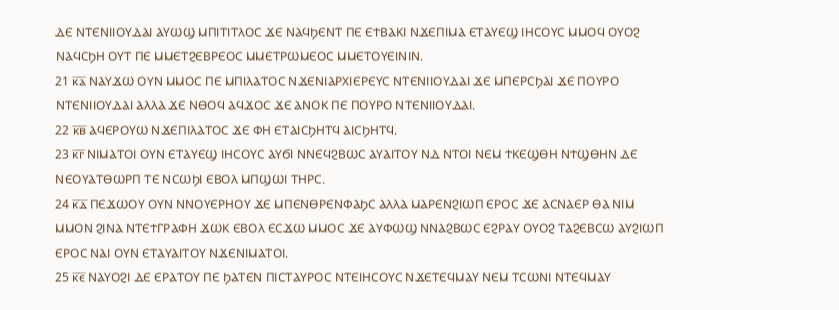ⲆⲈ ⲚⲦⲈⲚⲒⲒⲞⲨⲆⲀⲒ ⲀⲨⲰϢ ⲘⲠⲒⲦⲒⲦⲖⲞⲤ ϪⲈ ⲚⲀϤϦⲈⲚⲦ ⲠⲈ ⲈϮⲂⲀⲔⲒ ⲚϪⲈⲠⲒⲘⲀ ⲈⲦⲀⲨⲈϢ ⲒⲎⲤⲞⲨⲤ ⲘⲘⲞϤ ⲞⲨⲞϨ ⲚⲀϤⲤϦⲎ ⲞⲨⲦ ⲠⲈ ⲘⲘⲈⲦϨⲈⲂⲢⲈⲞⲤ ⲘⲘⲈⲦⲢⲰⲘⲈⲞⲤ ⲘⲘⲈⲦⲞⲨⲈⲒⲚⲒⲚ.
21 ⲕ̅ⲁ̅ ⲚⲀⲨϪⲰ ⲞⲨⲚ ⲘⲘⲞⲤ ⲠⲈ ⲘⲠⲒⲖⲀⲦⲞⲤ ⲚϪⲈⲚⲒⲀⲢⲬⲒⲈⲢⲈⲨⲤ ⲚⲦⲈⲚⲒⲒⲞⲨⲆⲀⲒ ϪⲈ ⲘⲠⲈⲢⲤϦⲀⲒ ϪⲈ ⲠⲞⲨⲢⲞ ⲚⲦⲈⲚⲒⲒⲞⲨⲆⲀⲒ ⲀⲖⲖⲀ ϪⲈ ⲚⲐⲞϤ ⲀϤϪⲞⲤ ϪⲈ ⲀⲚⲞⲔ ⲠⲈ ⲠⲞⲨⲢⲞ ⲚⲦⲈⲚⲒⲒⲞⲨⲆⲀⲒ.
22 ⲕ̅ⲃ̅ ⲀϤⲈⲢⲞⲨⲰ ⲚϪⲈⲠⲒⲖⲀⲦⲞⲤ ϪⲈ ⲪⲎ ⲈⲦⲀⲒⲤϦⲎⲦϤ ⲀⲒⲤϦⲎⲦϤ.
23 ⲕ̅ⲅ̅ ⲚⲒⲘⲀⲦⲞⲒ ⲞⲨⲚ ⲈⲦⲀⲨⲈϢ ⲒⲎⲤⲞⲨⲤ ⲀⲨϬⲒ ⲚⲚⲈϤϨⲂⲰⲤ ⲀⲨⲀⲒⲦⲞⲨ ⲚⲆ ⲚⲦⲞⲒ ⲚⲈⲘ ϮⲔⲈϢⲐⲎ ⲚϮϢⲐⲎⲚ ⲆⲈ ⲚⲈⲞⲨⲀⲦⲐⲰⲢⲠ ⲦⲈ ⲚⲤⲰϦⲒ ⲈⲂⲞⲖ ⲘⲠϢⲰⲒ ⲦⲎⲢⲤ.
24 ⲕ̅ⲇ̅ ⲠⲈϪⲰⲞⲨ ⲞⲨⲚ ⲚⲚⲞⲨⲈⲢⲎⲞⲨ ϪⲈ ⲘⲠⲈⲚⲐⲢⲈⲚⲪⲀϦⲤ ⲀⲖⲖⲀ ⲘⲀⲢⲈⲚϨⲒⲰⲠ ⲈⲢⲞⲤ ϪⲈ ⲀⲤⲚⲀⲈⲢ ⲐⲀ ⲚⲒⲘ ⲘⲘⲞⲚ ϨⲒⲚⲀ ⲚⲦⲈϮⲄⲢⲀⲪⲎ ϪⲰⲔ ⲈⲂⲞⲖ ⲈⲤϪⲰ ⲘⲘⲞⲤ ϪⲈ ⲀⲨⲪⲰϢ ⲚⲚⲀϨⲂⲰⲤ ⲈϨⲢⲀⲨ ⲞⲨⲞϨ ⲦⲀϨⲈⲂⲤⲰ ⲀⲨϨⲒⲰⲠ ⲈⲢⲞⲤ ⲚⲀⲒ ⲞⲨⲚ ⲈⲦⲀⲨⲀⲒⲦⲞⲨ ⲚϪⲈⲚⲒⲘⲀⲦⲞⲒ.
25 ⲕ̅ⲉ̅ ⲚⲀⲨⲞϨⲒ ⲆⲈ ⲈⲢⲀⲦⲞⲨ ⲠⲈ ϦⲀⲦⲈⲚ ⲠⲒⲤⲦⲀⲨⲢⲞⲤ ⲚⲦⲈⲒⲎⲤⲞⲨⲤ ⲚϪⲈⲦⲈϤⲘⲀⲨ ⲚⲈⲘ ⲦⲤⲰⲚⲒ ⲚⲦⲈϤⲘⲀⲨ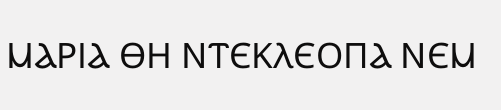ⲘⲀⲢⲒⲀ ⲐⲎ ⲚⲦⲈⲔⲖⲈⲞⲠⲀ ⲚⲈⲘ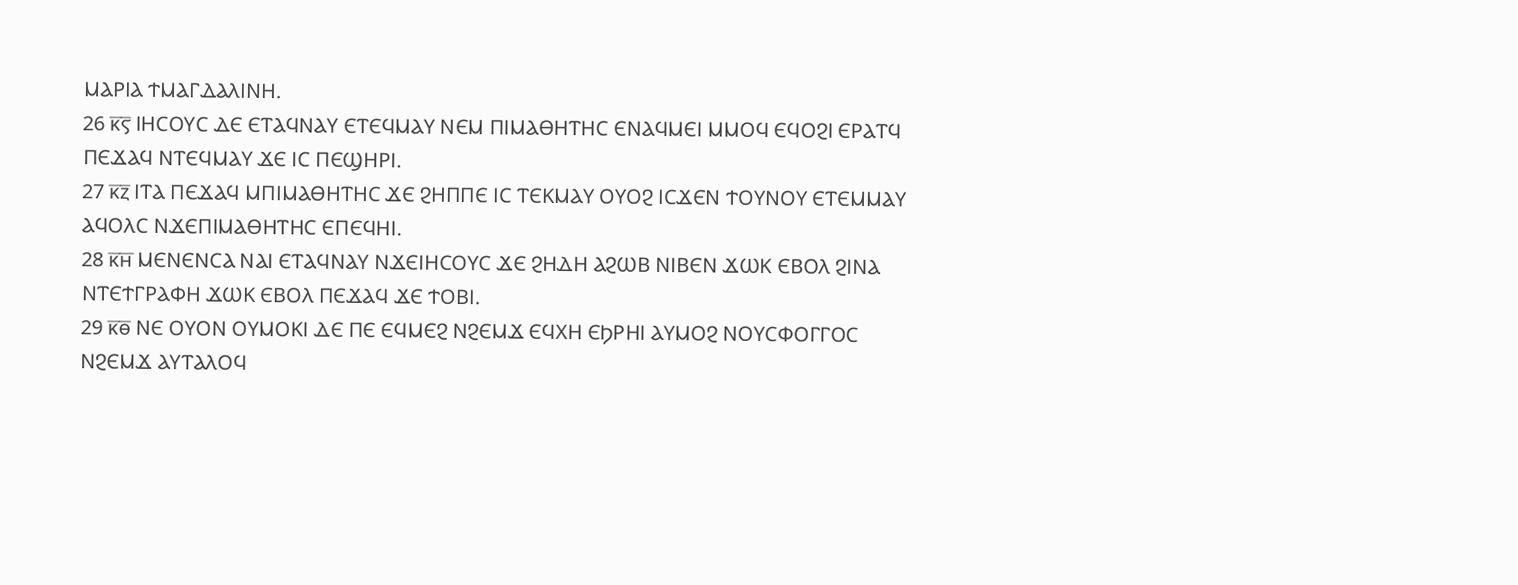ⲘⲀⲢⲒⲀ ϮⲘⲀⲄⲆⲀⲖⲒⲚⲎ.
26 ⲕ̅ⲋ̅ ⲒⲎⲤⲞⲨⲤ ⲆⲈ ⲈⲦⲀϤⲚⲀⲨ ⲈⲦⲈϤⲘⲀⲨ ⲚⲈⲘ ⲠⲒⲘⲀⲐⲎⲦⲎⲤ ⲈⲚⲀϤⲘⲈⲒ ⲘⲘⲞϤ ⲈϤⲞϨⲒ ⲈⲢⲀⲦϤ ⲠⲈϪⲀϤ ⲚⲦⲈϤⲘⲀⲨ ϪⲈ ⲒⲤ ⲠⲈϢⲎⲢⲒ.
27 ⲕ̅ⲍ̅ ⲒⲦⲀ ⲠⲈϪⲀϤ ⲘⲠⲒⲘⲀⲐⲎⲦⲎⲤ ϪⲈ ϨⲎⲠⲠⲈ ⲒⲤ ⲦⲈⲔⲘⲀⲨ ⲞⲨⲞϨ ⲒⲤϪⲈⲚ ϮⲞⲨⲚⲞⲨ ⲈⲦⲈⲘⲘⲀⲨ ⲀϤⲞⲖⲤ ⲚϪⲈⲠⲒⲘⲀⲐⲎⲦⲎⲤ ⲈⲠⲈϤⲎⲒ.
28 ⲕ̅ⲏ̅ ⲘⲈⲚⲈⲚⲤⲀ ⲚⲀⲒ ⲈⲦⲀϤⲚⲀⲨ ⲚϪⲈⲒⲎⲤⲞⲨⲤ ϪⲈ ϨⲎⲆⲎ ⲀϨⲰⲂ ⲚⲒⲂⲈⲚ ϪⲰⲔ ⲈⲂⲞⲖ ϨⲒⲚⲀ ⲚⲦⲈϮⲄⲢⲀⲪⲎ ϪⲰⲔ ⲈⲂⲞⲖ ⲠⲈϪⲀϤ ϪⲈ ϮⲞⲂⲒ.
29 ⲕ̅ⲑ̅ ⲚⲈ ⲞⲨⲞⲚ ⲞⲨⲘⲞⲔⲒ ⲆⲈ ⲠⲈ ⲈϤⲘⲈϨ ⲚϨⲈⲘϪ ⲈϤⲬⲎ ⲈϦⲢⲎⲒ ⲀⲨⲘⲞϨ ⲚⲞⲨⲤⲪⲞⲄⲄⲞⲤ ⲚϨⲈⲘϪ ⲀⲨⲦⲀⲖⲞϤ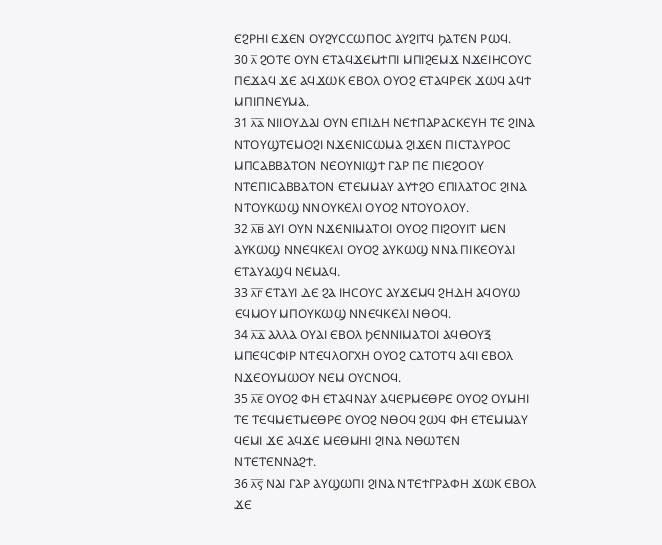ⲈϨⲢⲎⲒ ⲈϪⲈⲚ ⲞⲨϨⲨⲤⲤⲰⲠⲞⲤ ⲀⲨϨⲒⲦϤ ϦⲀⲦⲈⲚ ⲢⲰϤ.
30 ⲗ̅ ϨⲞⲦⲈ ⲞⲨⲚ ⲈⲦⲀϤϪⲈⲘϮⲠⲒ ⲘⲠⲒϨⲈⲘϪ ⲚϪⲈⲒⲎⲤⲞⲨⲤ ⲠⲈϪⲀϤ ϪⲈ ⲀϤϪⲰⲔ ⲈⲂⲞⲖ ⲞⲨⲞϨ ⲈⲦⲀϤⲢⲈⲔ ϪⲰϤ ⲀϤϮ ⲘⲠⲒⲠⲚⲈⲨⲘⲀ.
31 ⲗ̅ⲁ̅ ⲚⲒⲒⲞⲨⲆⲀⲒ ⲞⲨⲚ ⲈⲠⲒⲆⲎ ⲚⲈϮⲠⲀⲢⲀⲤⲔⲈⲨⲎ ⲦⲈ ϨⲒⲚⲀ ⲚⲦⲞⲨϢⲦⲈⲘⲞϨⲒ ⲚϪⲈⲚⲒⲤⲰⲘⲀ ϨⲒϪⲈⲚ ⲠⲒⲤⲦⲀⲨⲢⲞⲤ ⲘⲠⲤⲀⲂⲂⲀⲦⲞⲚ ⲚⲈⲞⲨⲚⲒϢϮ ⲄⲀⲢ ⲠⲈ ⲠⲒⲈϨⲞⲞⲨ ⲚⲦⲈⲠⲒⲤⲀⲂⲂⲀⲦⲞⲚ ⲈⲦⲈⲘⲘⲀⲨ ⲀⲨϮϨⲞ ⲈⲠⲒⲖⲀⲦⲞⲤ ϨⲒⲚⲀ ⲚⲦⲞⲨⲔⲰϢ ⲚⲚⲞⲨⲔⲈⲖⲒ ⲞⲨⲞϨ ⲚⲦⲞⲨⲞⲖⲞⲨ.
32 ⲗ̅ⲃ̅ ⲀⲨⲒ ⲞⲨⲚ ⲚϪⲈⲚⲒⲘⲀⲦⲞⲒ ⲞⲨⲞϨ ⲠⲒϨⲞⲨⲒⲦ ⲘⲈⲚ ⲀⲨⲔⲰϢ ⲚⲚⲈϤⲔⲈⲖⲒ ⲞⲨⲞϨ ⲀⲨⲔⲰϢ ⲚⲚⲀ ⲠⲒⲔⲈⲞⲨⲀⲒ ⲈⲦⲀⲨⲀϢϤ ⲚⲈⲘⲀϤ.
33 ⲗ̅ⲅ̅ ⲈⲦⲀⲨⲒ ⲆⲈ ϨⲀ ⲒⲎⲤⲞⲨⲤ ⲀⲨϪⲈⲘϤ ϨⲎⲆⲎ ⲀϤⲞⲨⲰ ⲈϤⲘⲞⲨ ⲘⲠⲞⲨⲔⲰϢ ⲚⲚⲈϤⲔⲈⲖⲒ ⲚⲐⲞϤ.
34 ⲗ̅ⲇ̅ ⲀⲖⲖⲀ ⲞⲨⲀⲒ ⲈⲂⲞⲖ ϦⲈⲚⲚⲒⲘⲀⲦⲞⲒ ⲀϤⲐⲞⲨⲜ ⲘⲠⲈϤⲤⲪⲒⲢ ⲚⲦⲈϤⲖⲞⲄⲬⲎ ⲞⲨⲞϨ ⲤⲀⲦⲞⲦϤ ⲀϤⲒ ⲈⲂⲞⲖ ⲚϪⲈⲞⲨⲘⲰⲞⲨ ⲚⲈⲘ ⲞⲨⲤⲚⲞϤ.
35 ⲗ̅ⲉ̅ ⲞⲨⲞϨ ⲪⲎ ⲈⲦⲀϤⲚⲀⲨ ⲀϤⲈⲢⲘⲈⲐⲢⲈ ⲞⲨⲞϨ ⲞⲨⲘⲎⲒ ⲦⲈ ⲦⲈϤⲘⲈⲦⲘⲈⲐⲢⲈ ⲞⲨⲞϨ ⲚⲐⲞϤ ϨⲰϤ ⲪⲎ ⲈⲦⲈⲘⲘⲀⲨ ϤⲈⲘⲒ ϪⲈ ⲀϤϪⲈ ⲘⲈⲐⲘⲎⲒ ϨⲒⲚⲀ ⲚⲐⲰⲦⲈⲚ ⲚⲦⲈⲦⲈⲚⲚⲀϨϮ.
36 ⲗ̅ⲋ̅ ⲚⲀⲒ ⲄⲀⲢ ⲀⲨϢⲰⲠⲒ ϨⲒⲚⲀ ⲚⲦⲈϮⲄⲢⲀⲪⲎ ϪⲰⲔ ⲈⲂⲞⲖ ϪⲈ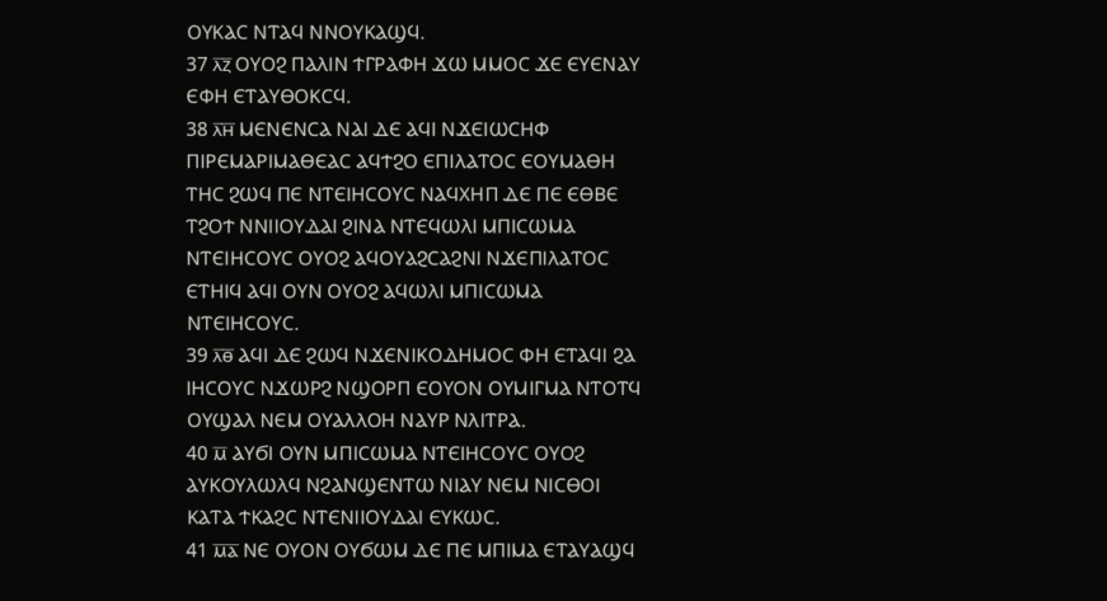ⲞⲨⲔⲀⲤ ⲚⲦⲀϤ ⲚⲚⲞⲨⲔⲀϢϤ.
37 ⲗ̅ⲍ̅ ⲞⲨⲞϨ ⲠⲀⲖⲒⲚ ϮⲄⲢⲀⲪⲎ ϪⲰ ⲘⲘⲞⲤ ϪⲈ ⲈⲨⲈⲚⲀⲨ ⲈⲪⲎ ⲈⲦⲀⲨⲐⲞⲔⲤϤ.
38 ⲗ̅ⲏ̅ ⲘⲈⲚⲈⲚⲤⲀ ⲚⲀⲒ ⲆⲈ ⲀϤⲒ ⲚϪⲈⲒⲰⲤⲎⲪ ⲠⲒⲢⲈⲘⲀⲢⲒⲘⲀⲐⲈⲀⲤ ⲀϤϮϨⲞ ⲈⲠⲒⲖⲀⲦⲞⲤ ⲈⲞⲨⲘⲀⲐⲎ ⲦⲎⲤ ϨⲰϤ ⲠⲈ ⲚⲦⲈⲒⲎⲤⲞⲨⲤ ⲚⲀϤⲬⲎⲠ ⲆⲈ ⲠⲈ ⲈⲐⲂⲈ ⲦϨⲞϮ ⲚⲚⲒⲒⲞⲨⲆⲀⲒ ϨⲒⲚⲀ ⲚⲦⲈϤⲰⲖⲒ ⲘⲠⲒⲤⲰⲘⲀ ⲚⲦⲈⲒⲎⲤⲞⲨⲤ ⲞⲨⲞϨ ⲀϤⲞⲨⲀϨⲤⲀϨⲚⲒ ⲚϪⲈⲠⲒⲖⲀⲦⲞⲤ ⲈⲦⲎⲒϤ ⲀϤⲒ ⲞⲨⲚ ⲞⲨⲞϨ ⲀϤⲰⲖⲒ ⲘⲠⲒⲤⲰⲘⲀ ⲚⲦⲈⲒⲎⲤⲞⲨⲤ.
39 ⲗ̅ⲑ̅ ⲀϤⲒ ⲆⲈ ϨⲰϤ ⲚϪⲈⲚⲒⲔⲞⲆⲎⲘⲞⲤ ⲪⲎ ⲈⲦⲀϤⲒ ϨⲀ ⲒⲎⲤⲞⲨⲤ ⲚϪⲰⲢϨ ⲚϢⲞⲢⲠ ⲈⲞⲨⲞⲚ ⲞⲨⲘⲒⲄⲘⲀ ⲚⲦⲞⲦϤ ⲞⲨϢⲀⲖ ⲚⲈⲘ ⲞⲨⲀⲖⲖⲞⲎ ⲚⲀⲨⲢ ⲚⲖⲒⲦⲢⲀ.
40 ⲙ̅ ⲀⲨϬⲒ ⲞⲨⲚ ⲘⲠⲒⲤⲰⲘⲀ ⲚⲦⲈⲒⲎⲤⲞⲨⲤ ⲞⲨⲞϨ ⲀⲨⲔⲞⲨⲖⲰⲖϤ ⲚϨⲀⲚϢⲈⲚⲦⲰ ⲚⲒⲀⲨ ⲚⲈⲘ ⲚⲒⲤⲐⲞⲒ ⲔⲀⲦⲀ ϮⲔⲀϨⲤ ⲚⲦⲈⲚⲒⲒⲞⲨⲆⲀⲒ ⲈⲨⲔⲰⲤ.
41 ⲙ̅ⲁ̅ ⲚⲈ ⲞⲨⲞⲚ ⲞⲨϬⲰⲘ ⲆⲈ ⲠⲈ ⲘⲠⲒⲘⲀ ⲈⲦⲀⲨⲀϢϤ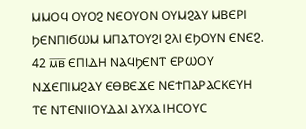ⲘⲘⲞϤ ⲞⲨⲞϨ ⲚⲈⲞⲨⲞⲚ ⲞⲨⲘϨⲀⲨ ⲘⲂⲈⲢⲒ ϦⲈⲚⲠⲒϬⲰⲘ ⲘⲠⲀⲦⲞⲨϨⲒ ϨⲖⲒ ⲈϦⲞⲨⲚ ⲈⲚⲈϨ.
42 ⲙ̅ⲃ̅ ⲈⲠⲒⲆⲎ ⲚⲀϤϦⲈⲚⲦ ⲈⲢⲰⲞⲨ ⲚϪⲈⲠⲒⲘϨⲀⲨ ⲈⲐⲂⲈϪⲈ ⲚⲈϮⲠⲀⲢⲀⲤⲔⲈⲨⲎ ⲦⲈ ⲚⲦⲈⲚⲒⲒⲞⲨⲆⲀⲒ ⲀⲨⲬⲀ ⲒⲎⲤⲞⲨⲤ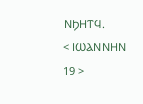ⲚϦⲎⲦϤ.
< ⲒⲰⲀⲚⲚⲎⲚ 19 >